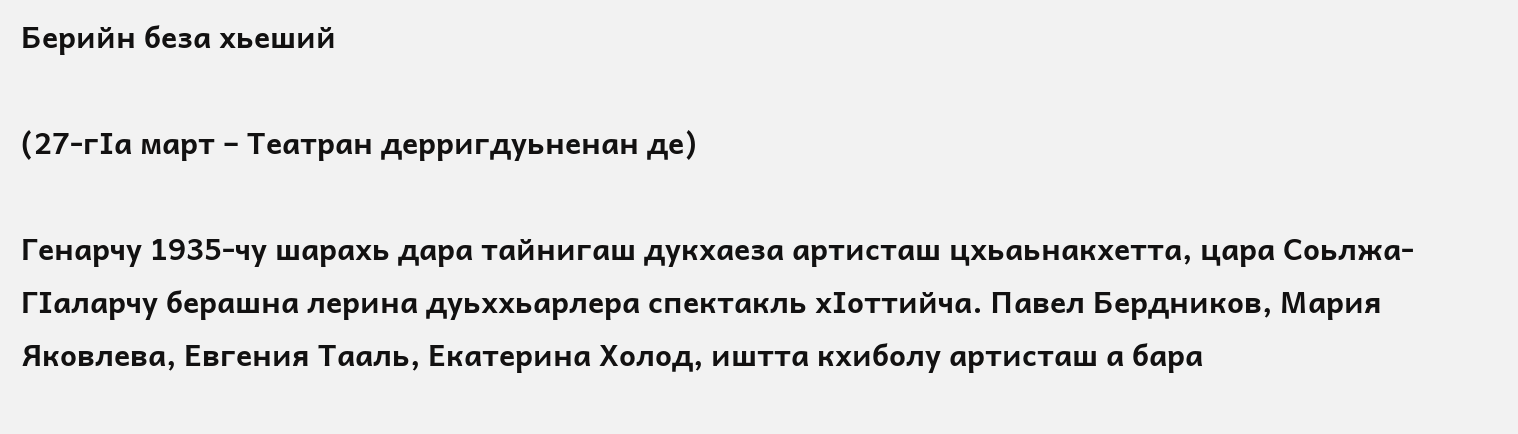Берийн беза хьеший

(27-гIа март – Театран дерригдуьненан де)

Генарчу 1935-чу шарахь дара тайнигаш дукхаеза артисташ цхьаьнакхетта, цара Соьлжа-ГIаларчу берашна лерина дуьххьарлера спектакль хIоттийча. Павел Бердников, Мария Яковлева, Евгения Тааль, Екатерина Холод, иштта кхиболу артисташ а бара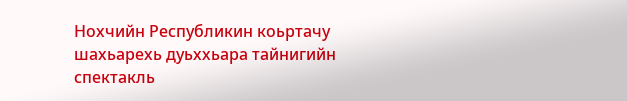Нохчийн Республикин коьртачу шахьарехь дуьххьара тайнигийн спектакль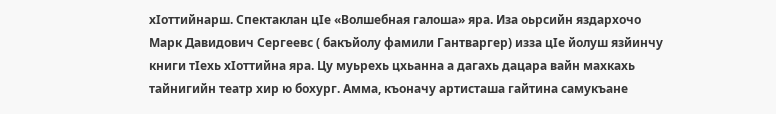хIоттийнарш. Спектаклан цIе «Волшебная галоша» яра. Иза оьрсийн яздархочо Марк Давидович Сергеевс ( бакъйолу фамили Гантваргер) изза цIе йолуш язйинчу книги тIехь хIоттийна яра. Цу муьрехь цхьанна а дагахь дацара вайн махкахь тайнигийн театр хир ю бохург. Амма, къоначу артисташа гайтина самукъане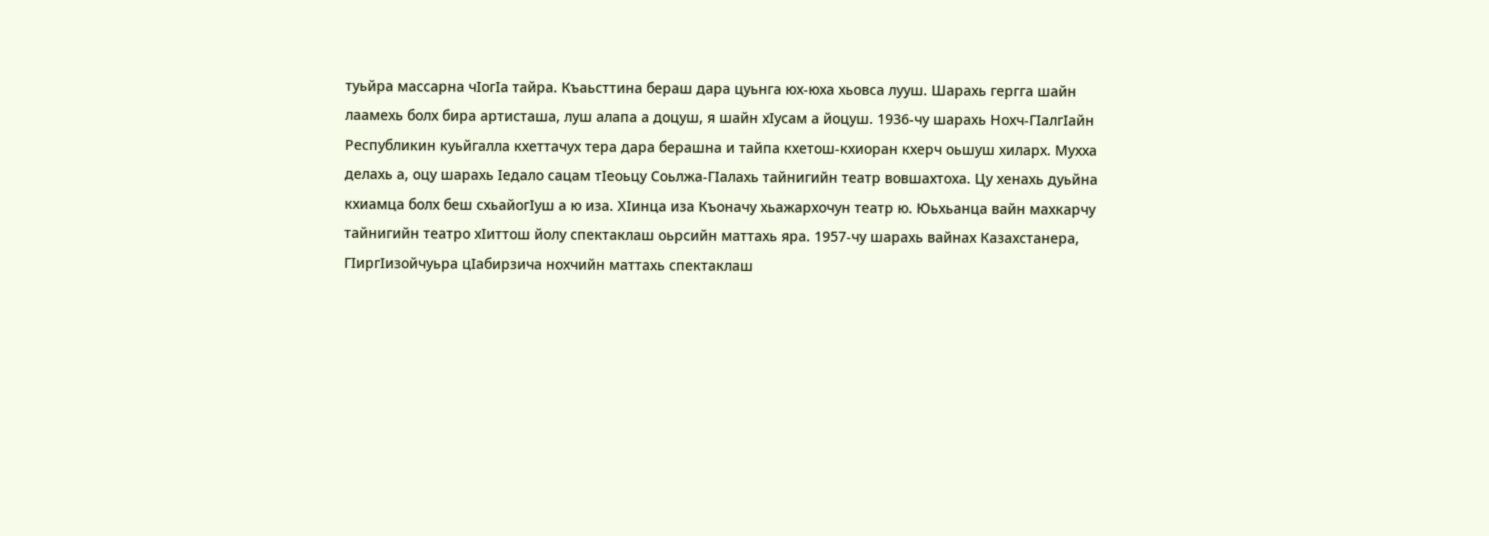туьйра массарна чIогIа тайра. Къаьсттина бераш дара цуьнга юх-юха хьовса лууш. Шарахь гергга шайн лаамехь болх бира артисташа, луш алапа а доцуш, я шайн хIусам а йоцуш. 1936-чу шарахь Нохч-ГIалгIайн Республикин куьйгалла кхеттачух тера дара берашна и тайпа кхетош-кхиоран кхерч оьшуш хиларх. Мухха делахь а, оцу шарахь Iедало сацам тIеоьцу Соьлжа-ГIалахь тайнигийн театр вовшахтоха. Цу хенахь дуьйна кхиамца болх беш схьайогIуш а ю иза. ХIинца иза Къоначу хьажархочун театр ю. Юьхьанца вайн махкарчу тайнигийн театро хIиттош йолу спектаклаш оьрсийн маттахь яра. 1957-чу шарахь вайнах Казахстанера, ГIиргIизойчуьра цIабирзича нохчийн маттахь спектаклаш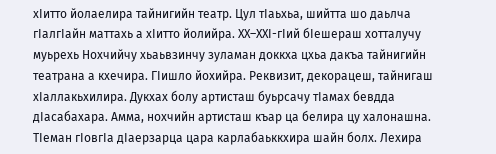хIитто йолаелира тайнигийн театр. Цул тIаьхьа, шийтта шо даьлча гIалгIайн маттахь а хIитто йолийра. ХХ–ХХI-гIий бIешераш хотталучу муьрехь Нохчийчу хьаьвзинчу зуламан доккха цхьа дакъа тайнигийн театрана а кхечира. ГIишло йохийра. Реквизит, декорацеш, тайнигаш хIаллакьхилира. Дукхах болу артисташ буьрсачу тIамах бевдда дIасабахара. Амма, нохчийн артисташ къар ца белира цу халонашна. ТIеман гIовгIа дIаерзарца цара карлабаьккхира шайн болх. Лехира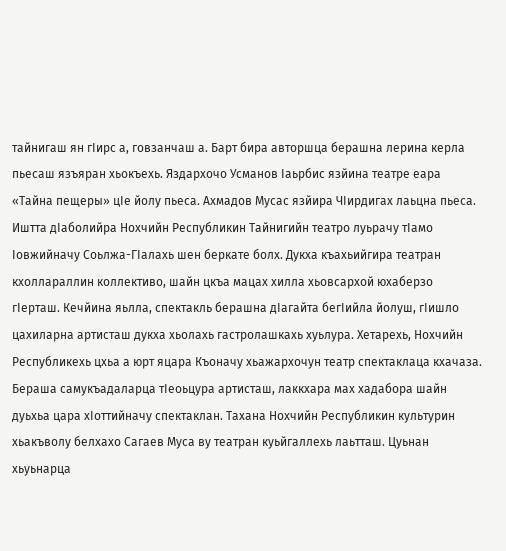тайнигаш ян гIирс а, говзанчаш а. Барт бира авторшца берашна лерина керла пьесаш язъяран хьокъехь. Яздархочо Усманов Iаьрбис язйина театре еара «Тайна пещеры» цIе йолу пьеса. Ахмадов Мусас язйира ЧIирдигах лаьцна пьеса. Иштта дIаболийра Нохчийн Республикин Тайнигийн театро луьрачу тIамо Iовжийначу Соьлжа-ГIалахь шен беркате болх. Дукха къахьийгира театран кхоллараллин коллективо, шайн цкъа мацах хилла хьовсархой юхаберзо гIерташ. Кечйина яьлла, спектакль берашна дIагайта бегIийла йолуш, гIишло цахиларна артисташ дукха хьолахь гастролашкахь хуьлура. Хетарехь, Нохчийн Республикехь цхьа а юрт яцара Къоначу хьажархочун театр спектаклаца кхачаза. Бераша самукъадаларца тIеоьцура артисташ, лаккхара мах хадабора шайн дуьхьа цара хIоттийначу спектаклан. Тахана Нохчийн Республикин культурин хьакъволу белхахо Сагаев Муса ву театран куьйгаллехь лаьтташ. Цуьнан хьуьнарца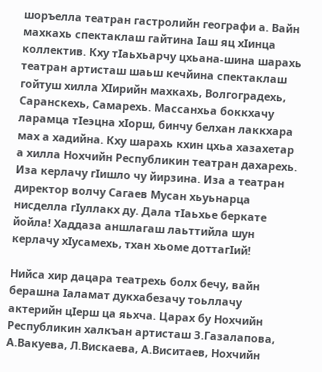шоръелла театран гастролийн географи а. Вайн махкахь спектаклаш гайтина Iаш яц хIинца коллектив. Кху тIаьхьарчу цхьана-шина шарахь театран артисташ шаьш кечйина спектаклаш гойтуш хилла ХIирийн махкахь, Волгоградехь, Саранскехь, Самарехь. Массанхьа боккхачу ларамца тIеэцна хIорш, бинчу белхан лаккхара мах а хадийна. Кху шарахь кхин цхьа хазахетар а хилла Нохчийн Республикин театран дахарехь. Иза керлачу гIишло чу йирзина. Иза а театран директор волчу Сагаев Мусан хьуьнарца нисделла гIуллакх ду. Дала тIаьхье беркате йойла! Хаддаза аншлагаш лаьттийла шун керлачу хIусамехь, тхан хьоме доттагIий!

Нийса хир дацара театрехь болх бечу, вайн берашна Iаламат дукхабезачу тоьллачу актерийн цIерш ца яьхча. Царах бу Нохчийн Республикин халкъан артисташ З.Газалапова, А.Вакуева, Л.Вискаева, А.Виситаев, Нохчийн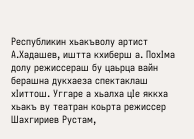Республикин хьакъволу артист А.Хадашев, иштта кхиберш а. ПохIма долу режиссераш бу цаьрца вайн берашна дукхаеза спектаклаш хIиттош. Уггаре а хьалха цIе яккха хьакъ ву театран коьрта режиссер Шахгириев Рустам,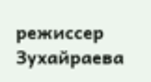режиссер Зухайраева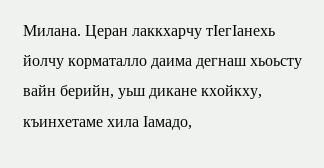Милана. Церан лаккхарчу тIегIанехь йолчу корматалло даима дегнаш хьоьсту вайн берийн, уьш дикане кхойкху, къинхетаме хила Iамадо,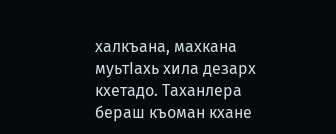халкъана, махкана муьтIахь хила дезарх кхетадо. Таханлера бераш къоман кхане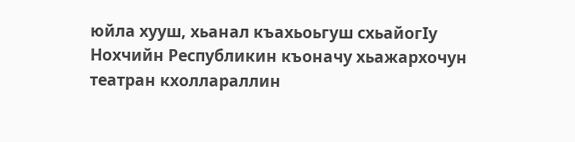юйла хууш, хьанал къахьоьгуш схьайогIу Нохчийн Республикин къоначу хьажархочун театран кхоллараллин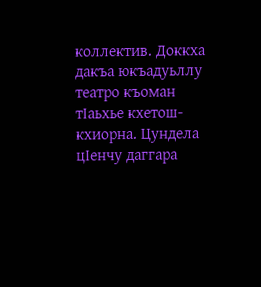коллектив. Доккха дакъа юкъадуьллу театро къоман тIаьхье кхетош-кхиорна. Цундела цIенчу даггара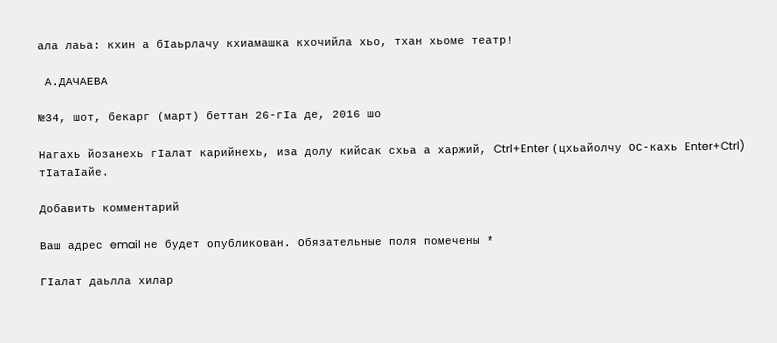ала лаьа: кхин а бIаьрлачу кхиамашка кхочийла хьо, тхан хьоме театр!

 А.ДАЧАЕВА

№34, шот, бекарг (март) беттан 26-гIа де, 2016 шо

Нагахь йозанехь гIалат карийнехь, иза долу кийсак схьа а харжий, Ctrl+Enter (цхьайолчу ОС-кахь Enter+Ctrl) тIатаIайе.

Добавить комментарий

Ваш адрес email не будет опубликован. Обязательные поля помечены *

ГIалат даьлла хилар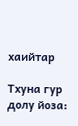хаийтар

Тхуна гур долу йоза: